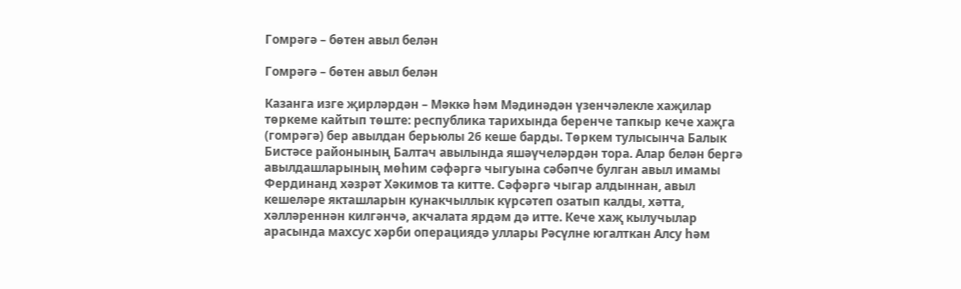Гомрәгә – бөтен авыл белән

Гомрәгә – бөтен авыл белән

Казанга изге җирләрдән – Мәккә һәм Мәдинәдән үзенчәлекле хаҗилар төркеме кайтып төште: республика тарихында беренче тапкыр кече хаҗга (гомрәгә) бер авылдан берьюлы 26 кеше барды. Төркем тулысынча Балык Бистәсе районының Балтач авылында яшәүчеләрдән тора. Алар белән бергә авылдашларының мөһим сәфәргә чыгуына сәбәпче булган авыл имамы Фердинанд хәзрәт Хәкимов та китте. Сәфәргә чыгар алдыннан, авыл кешеләре якташларын кунакчыллык күрсәтеп озатып калды, хәтта, хәлләреннән килгәнчә, акчалата ярдәм дә итте. Кече хаҗ кылучылар арасында махсус хәрби операциядә уллары Рәсүлне югалткан Алсу һәм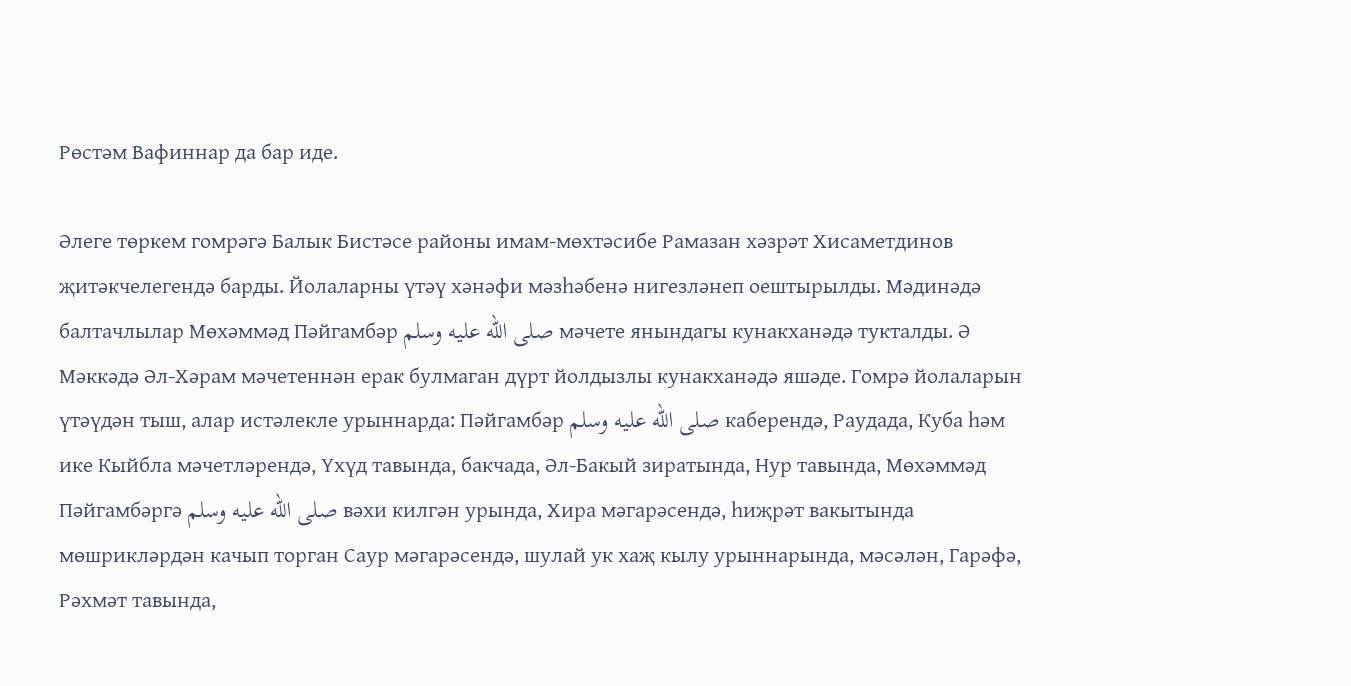Рөстәм Вафиннар да бар иде.

Әлеге төркем гомрәгә Балык Бистәсе районы имам-мөхтәсибе Рамазан хәзрәт Хисаметдинов җитәкчелегендә барды. Йолаларны үтәү хәнәфи мәзһәбенә нигезләнеп оештырылды. Мәдинәдә балтачлылар Мөхәммәд Пәйгамбәр صلى الله عليه وسلم мәчете янындагы кунакханәдә тукталды. Ә Мәккәдә Әл-Хәрам мәчетеннән ерак булмаган дүрт йолдызлы кунакханәдә яшәде. Гомрә йолаларын үтәүдән тыш, алар истәлекле урыннарда: Пәйгамбәр صلى الله عليه وسلم каберендә, Раудада, Куба һәм ике Кыйбла мәчетләрендә, Үхүд тавында, бакчада, Әл-Бакый зиратында, Нур тавында, Мөхәммәд Пәйгамбәргә صلى الله عليه وسلم вәхи килгән урында, Хира мәгарәсендә, һиҗрәт вакытында мөшрикләрдән качып торган Саур мәгарәсендә, шулай ук хаҗ кылу урыннарында, мәсәлән, Гарәфә, Рәхмәт тавында,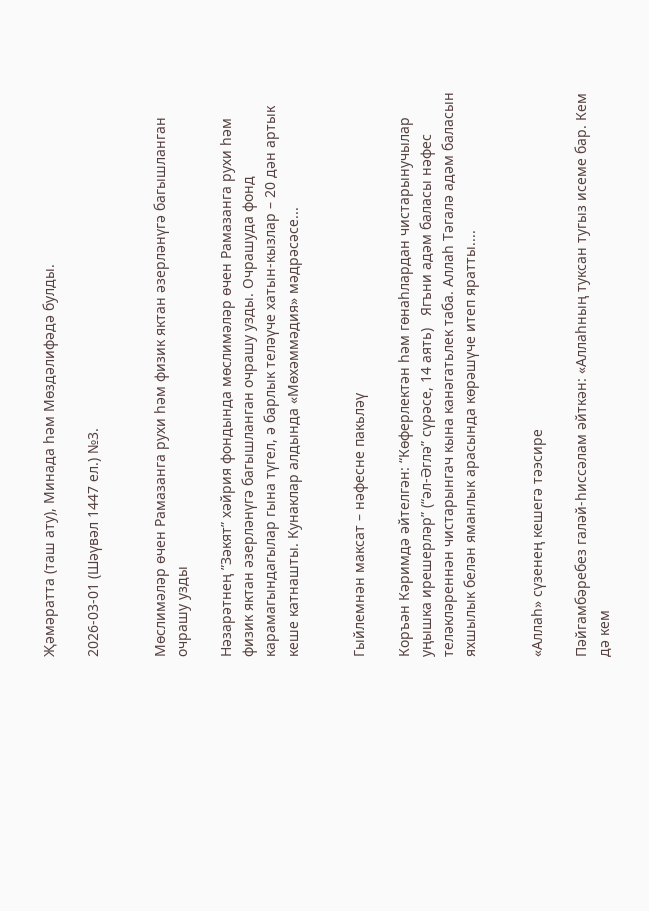Җәмәратта (таш ату), Минада һәм Мөздәлифәдә булды.

2026-03-01 (Шәүвәл 1447 ел.) №3.


Мөслимәләр өчен Рамазанга рухи һәм физик яктан әзерләнүгә багышланган очрашу узды

Нәзарәтнең ”Зәкят” хәйрия фондында мөслимәләр өчен Рамазанга рухи һәм физик яктан әзерләнүгә багышланган очрашу узды. Очрашуда фонд карамагындагылар гына түгел, ә барлык теләүче хатын-кызлар – 20 дән артык кеше катнашты. Кунаклар алдында «Мөхәммәдия» мәдрәсәсе...


Гыйлемнән максат – нәфесне пакьләү

Коръән Кәримдә әйтелгән: “Көферлектән һәм гөнаһлардан чистарынучылар уңышка ирешерләр” (“әл-Әглә” сүрәсе, 14 аять)   Ягъни адәм баласы нәфес теләкләреннән чистарынгач кына канәгатьлек таба. Аллаһ Тәгалә адәм баласын яхшылык белән яманлык арасында көрәшүче итеп яратты....


«Аллаһ» сүзенең кешегә тәэсире

Пәйгамбәребез галәй-һиссәлам әйткән: «Аллаһның туксан тугыз исеме бар. Кем дә кем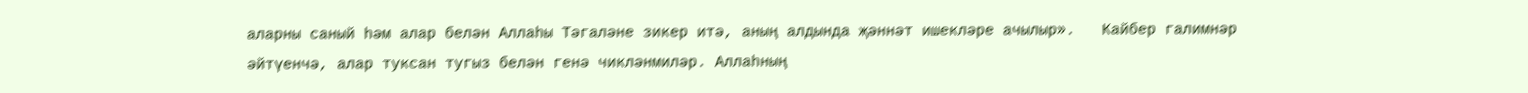аларны саный һәм алар белән Аллаһы Тәгаләне зикер итә, аның алдында җәннәт ишекләре ачылыр».   Кайбер галимнәр әйтүенчә, алар туксан тугыз белән генә чикләнмиләр. Аллаһның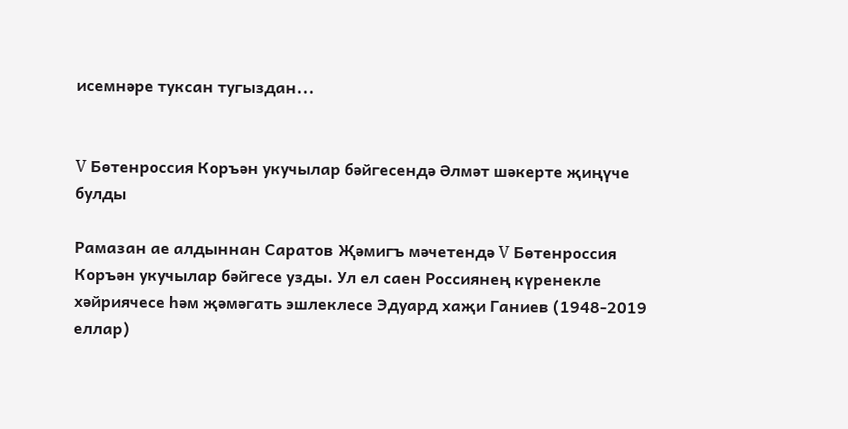исемнәре туксан тугыздан...


V Бөтенроссия Коръән укучылар бәйгесендә Әлмәт шәкерте җиңүче булды

Рамазан ае алдыннан Саратов Җәмигъ мәчетендә V Бөтенроссия Коръән укучылар бәйгесе узды. Ул ел саен Россиянең күренекле хәйриячесе һәм җәмәгать эшлеклесе Эдуард хаҗи Ганиев (1948-2019 еллар)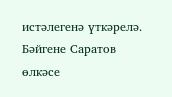истәлегенә үткәрелә. Бәйгене Саратов өлкәсе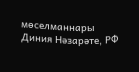мөселманнары Диния Нәзарәте, РФ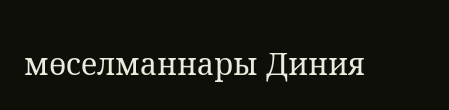мөселманнары Диния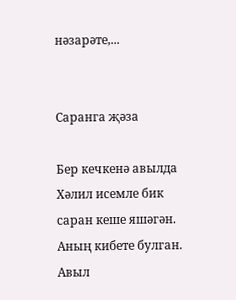нәзарәте,...


Саранга җәза

Бер кечкенә авылда Хәлил исемле бик саран кеше яшәгән. Аның кибете булган. Авыл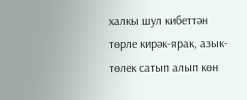халкы шул кибеттән төрле кирәк-ярак, азык-төлек сатып алып көн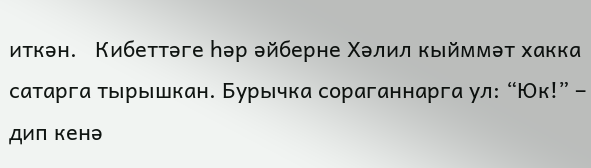иткән.   Кибеттәге һәр әйберне Хәлил кыйммәт хакка сатарга тырышкан. Бурычка сораганнарга ул: “Юк!” – дип кенә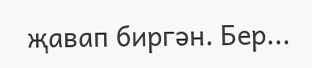җавап биргән. Бер...